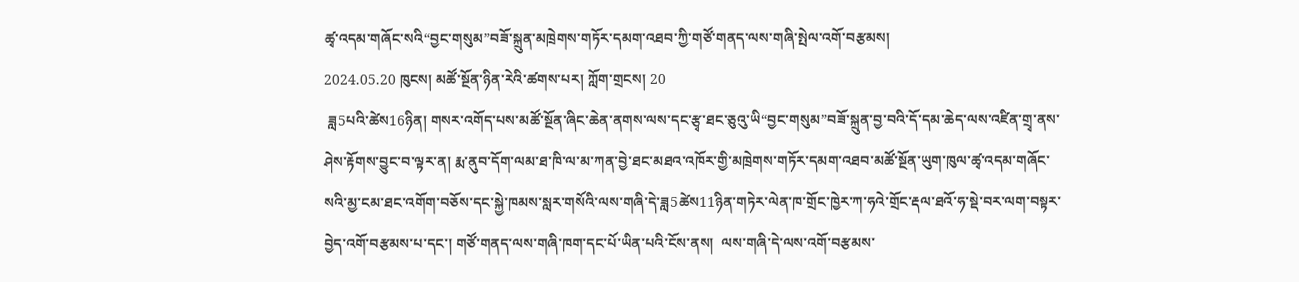ཚྭ་འདམ་གཞོང་སའི“བྱང་གསུམ”བཟོ་སྐྲུན་མཁྲེགས་གཏོར་དམག་འཐབ་ཀྱི་གཙོ་གནད་ལས་གཞི་སྤེལ་འགོ་བརྩམས།
2024.05.20 ཁུངས། མཚོ་སྔོན་ཉིན་རེའི་ཚགས་པར། ཀློག་གྲངས། 20
 ཟླ5པའི་ཚེས16ཉིན། གསར་འགོད་པས་མཚོ་སྔོན་ཞིང་ཆེན་ནགས་ལས་དང་རྩྭ་ཐང་ཅུའུ་ཡི“བྱང་གསུམ”བཟོ་སྐྲུན་བྱ་བའི་དོ་དམ་ཆེད་ལས་འཛིན་གྲྭ་ནས་ཤེས་རྟོགས་བྱུང་བ་ལྟར་ན། རྨ་ནུབ་དོག་ལམ་ཐ་ཁི་ལ་མ་ཀན་བྱེ་ཐང་མཐའ་འཁོར་གྱི་མཁྲེགས་གཏོར་དམག་འཐབ་མཚོ་སྔོན་ཡུག་ཁུལ་ཚྭ་འདམ་གཞོང་སའི་མྱ་ངམ་ཐང་འགོག་བཅོས་དང་སྐྱེ་ཁམས་སླར་གསོའི་ལས་གཞི་དེ་ཟླ5ཚེས11ཉིན་གཏེར་ལེན་ཁ་གྲོང་ཁྱེར་ཀ་ཧའེ་གྲོང་རྡལ་ཐའོ་ཧ་སྡེ་བར་ལག་བསྟར་བྱེད་འགོ་བརྩམས་པ་དང་། གཙོ་གནད་ལས་གཞི་ཁག་དང་པོ་ཡིན་པའི་ངོས་ནས།  ལས་གཞི་དེ་ལས་འགོ་བརྩམས་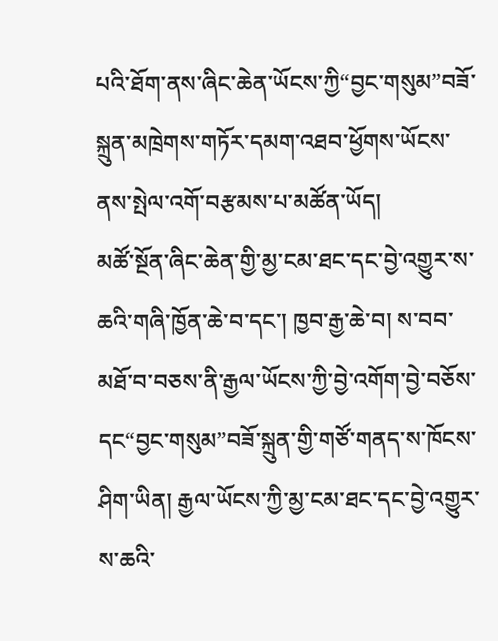པའི་ཐོག་ནས་ཞིང་ཆེན་ཡོངས་ཀྱི“བྱང་གསུམ”བཟོ་སྐྲུན་མཁྲེགས་གཏོར་དམག་འཐབ་ཕྱོགས་ཡོངས་ནས་སྤེལ་འགོ་བརྩམས་པ་མཚོན་ཡོད།
མཚོ་སྔོན་ཞིང་ཆེན་གྱི་མྱ་ངམ་ཐང་དང་བྱེ་འགྱུར་ས་ཆའི་གཞི་ཁྱོན་ཆེ་བ་དང་། ཁྱབ་རྒྱ་ཆེ་བ། ས་བབ་མཐོ་བ་བཅས་ནི་རྒྱལ་ཡོངས་ཀྱི་བྱེ་འགོག་བྱེ་བཅོས་དང“བྱང་གསུམ”བཟོ་སྐྲུན་གྱི་གཙོ་གནད་ས་ཁོངས་ཤིག་ཡིན། རྒྱལ་ཡོངས་ཀྱི་མྱ་ངམ་ཐང་དང་བྱེ་འགྱུར་ས་ཆའི་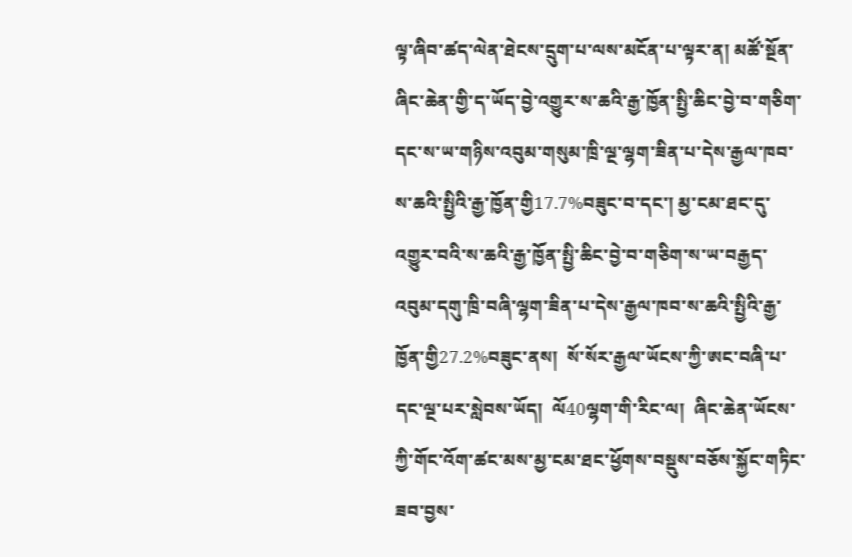ལྟ་ཞིབ་ཚད་ལེན་ཐེངས་དྲུག་པ་ལས་མངོན་པ་ལྟར་ན། མཚོ་སྔོན་ཞིང་ཆེན་གྱི་ད་ཡོད་བྱེ་འགྱུར་ས་ཆའི་རྒྱ་ཁྱོན་སྤྱི་ཆིང་བྱེ་བ་གཅིག་དང་ས་ཡ་གཉིས་འབུམ་གསུམ་ཁྲི་ལྔ་ལྷག་ཟིན་པ་དེས་རྒྱལ་ཁབ་ས་ཆའི་སྤྱིའི་རྒྱ་ཁྱོན་གྱི17.7%བཟུང་བ་དང་། མྱ་ངམ་ཐང་དུ་འགྱུར་བའི་ས་ཆའི་རྒྱ་ཁྱོན་སྤྱི་ཆིང་བྱེ་བ་གཅིག་ས་ཡ་བརྒྱད་འབུམ་དགུ་ཁྲི་བཞི་ལྷག་ཟིན་པ་དེས་རྒྱལ་ཁབ་ས་ཆའི་སྤྱིའི་རྒྱ་ཁྱོན་གྱི27.2%བཟུང་ནས།  སོ་སོར་རྒྱལ་ཡོངས་ཀྱི་ཨང་བཞི་པ་དང་ལྔ་པར་སླེབས་ཡོད།  ལོ40ལྷག་གི་རིང་ལ།  ཞིང་ཆེན་ཡོངས་ཀྱི་གོང་འོག་ཚང་མས་མྱ་ངམ་ཐང་ཕྱོགས་བསྡུས་བཅོས་སྐྱོང་གཏིང་ཟབ་བྱས་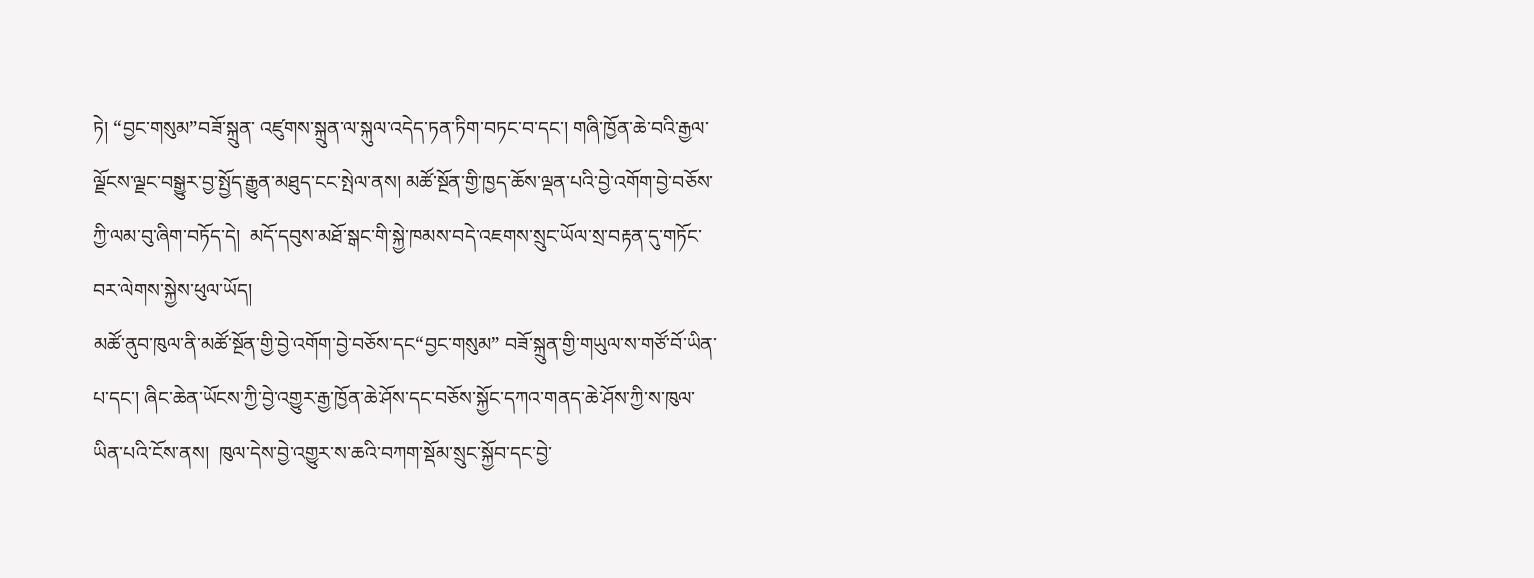ཏེ། “བྱང་གསུམ”བཟོ་སྐྲུན་ འཛུགས་སྐྲུན་ལ་སྐུལ་འདེད་ཏན་ཏིག་བཏང་བ་དང་། གཞི་ཁྱོན་ཆེ་བའི་རྒྱལ་ལྗོངས་ལྗང་བསྒྱུར་བྱ་སྤྱོད་རྒྱུན་མཐུད་ངང་སྤེལ་ནས། མཚོ་སྔོན་གྱི་ཁྱད་ཆོས་ལྡན་པའི་བྱེ་འགོག་བྱེ་བཅོས་ཀྱི་ལམ་བུ་ཞིག་བཏོད་དེ།  མདོ་དབུས་མཐོ་སྒང་གི་སྐྱེ་ཁམས་བདེ་འཇགས་སྲུང་ཡོལ་སྲ་བརྟན་དུ་གཏོང་བར་ལེགས་སྐྱེས་ཕུལ་ཡོད།
མཚོ་ནུབ་ཁུལ་ནི་མཚོ་སྔོན་གྱི་བྱེ་འགོག་བྱེ་བཅོས་དང“བྱང་གསུམ” བཟོ་སྐྲུན་གྱི་གཡུལ་ས་གཙོ་བོ་ཡིན་པ་དང་། ཞིང་ཆེན་ཡོངས་ཀྱི་བྱེ་འགྱུར་རྒྱ་ཁྱོན་ཆེ་ཤོས་དང་བཅོས་སྐྱོང་དཀའ་གནད་ཆེ་ཤོས་ཀྱི་ས་ཁུལ་ཡིན་པའི་ངོས་ནས།  ཁུལ་དེས་བྱེ་འགྱུར་ས་ཆའི་བཀག་སྡོམ་སྲུང་སྐྱོབ་དང་བྱེ་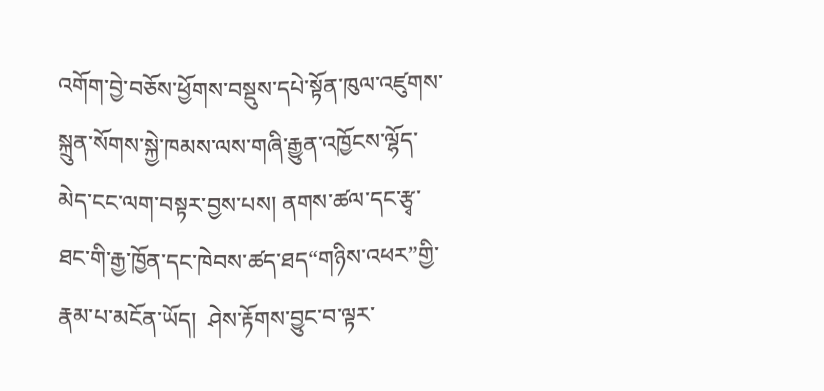འགོག་བྱེ་བཅོས་ཕྱོགས་བསྡུས་དཔེ་སྟོན་ཁུལ་འཛུགས་སྐྲུན་སོགས་སྐྱེ་ཁམས་ལས་གཞི་རྒྱུན་འཁྱོངས་ལྷོད་མེད་ངང་ལག་བསྟར་བྱས་པས། ནགས་ཚལ་དང་རྩྭ་ཐང་གི་རྒྱ་ཁྱོན་དང་ཁེབས་ཚད་ཐད“གཉིས་འཕར”གྱི་རྣམ་པ་མངོན་ཡོད།  ཤེས་རྟོགས་བྱུང་བ་ལྟར་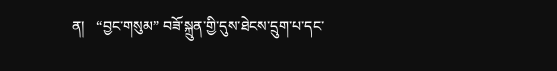ན།   “བྱང་གསུམ” བཟོ་སྐྲུན་གྱི་དུས་ཐེངས་དྲུག་པ་དང་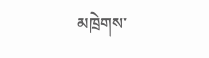མཁྲེགས་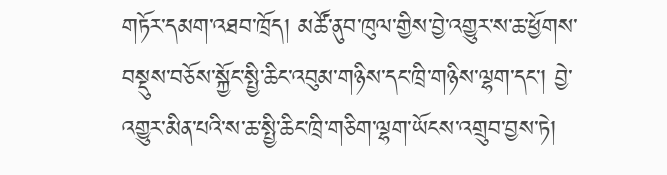གཏོར་དམག་འཐབ་ཁྲོད། མཚོ་ནུབ་ཁུལ་གྱིས་བྱེ་འགྱུར་ས་ཆ་ཕྱོགས་བསྡུས་བཅོས་སྐྱོང་སྤྱི་ཆིང་འབུམ་གཉིས་དང་ཁྲི་གཉིས་ལྷག་དང་། བྱེ་འགྱུར་མིན་པའི་ས་ཆ་སྤྱི་ཆིང་ཁྲི་གཅིག་ལྷག་ཡོངས་འགྲུབ་བྱས་ཏེ།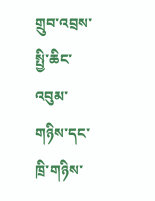གྲུབ་འབྲས་སྤྱི་ཆིང་འབུམ་གཉིས་དང་ཁྲི་གཉིས་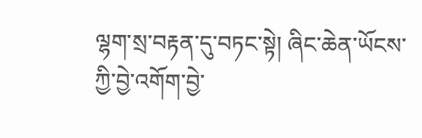ལྷག་སྲ་བརྟན་དུ་བཏང་སྟེ། ཞིང་ཆེན་ཡོངས་ཀྱི་བྱེ་འགོག་བྱེ་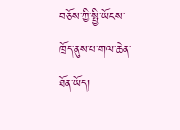བཅོས་ཀྱི་སྤྱི་ཡོངས་ཁྲོད་ནུས་པ་གལ་ཆེན་ཐོན་ཡོད།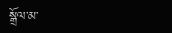སྒྲོལ་མ་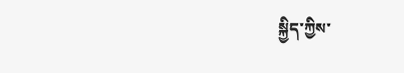སྐྱིད་ཀྱིས་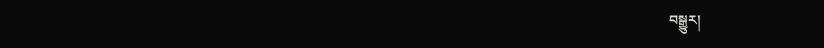བསྒྱུར།